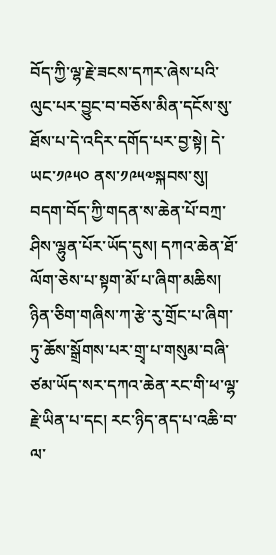བོད་ཀྱི་ལྷ་རྗེ་ཟངས་དཀར་ཞེས་པའི་ལུང་པར་བྱུང་བ་བཅོས་མིན་དངོས་སུ་ཐོས་པ་དེ་འདིར་དགོད་པར་བྱ་སྟེ། དེ་ཡང་༡༩༥༠ ནས་༡༩༥༧སྐབས་སུ། བདག་བོད་ཀྱི་གདན་ས་ཆེན་པོ་བཀྲ་ཤིས་ལྷུན་པོར་ཡོད་དུས། དཀའ་ཆེན་ཐོ་ལོག་ཅེས་པ་སྟག་མོ་པ་ཞིག་མཆིས། ཉིན་ཅིག་གཞིས་ཀ་རྩེ་རུ་གྲོང་པ་ཞིག་ཏུ་ཆོས་སྒྲོགས་པར་གྲྭ་པ་གསུམ་བཞི་ཙམ་ཡོད་སར་དཀའ་ཆེན་རང་གི་ཕ་ལྷ་རྗེ་ཡིན་པ་དང། རང་ཉིད་ནད་པ་འཆི་བ་ལ་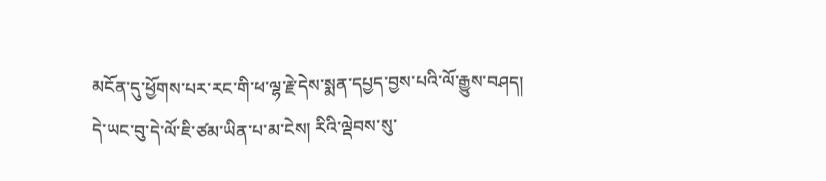མངོན་དུ་ཕྱོགས་པར་རང་གི་ཕ་ལྷ་རྗེ་དེས་སྨན་དཔྱད་བྱས་པའི་ལོ་རྒྱུས་བཤད། དེ་ཡང་བུ་དེ་ལོ་ཇི་ཙམ་ཡིན་པ་མ་ངེས། རིའི་ལྡེབས་སུ་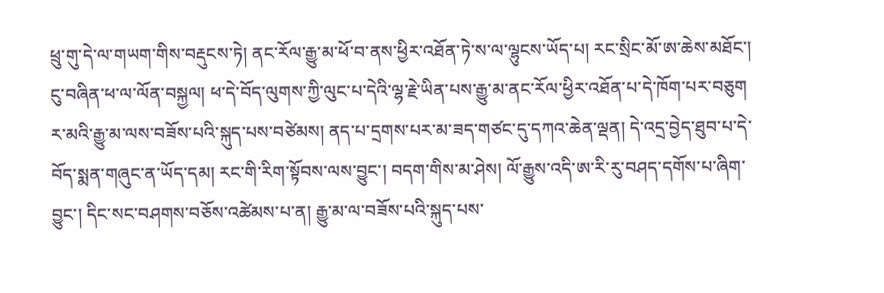ཕྲུ་གུ་དེ་ལ་གཡག་གིས་བརྡུངས་ཏེ། ནང་རོལ་རྒྱུ་མ་ཕོ་བ་ནས་ཕྱིར་འཐོན་ཏེ་ས་ལ་ལྷུངས་ཡོད་པ། རང་སྲིང་མོ་ཨ་ཆེས་མཐོང་། ངུ་བཞིན་ཕ་ལ་ལོན་བསྐྱལ། ཕ་དེ་བོད་ལུགས་ཀྱི་ལུང་པ་དེའི་ལྷ་རྗེ་ཡིན་པས་རྒྱུ་མ་ནང་རོལ་ཕྱིར་འཐོན་པ་དེ་ཁོག་པར་བཅུག ར་མའི་རྒྱུ་མ་ལས་བཟོས་པའི་སྐུད་པས་བཙེམས། ནད་པ་དྲགས་པར་མ་ཟད་གཙང་དུ་དཀའ་ཆེན་ལྡན། དེ་འདྲ་བྱེད་ཐུབ་པ་དེ་བོད་སྨན་གཞུང་ན་ཡོད་དམ། རང་གི་རིག་སྟོབས་ལས་བྱུང་། བདག་གིས་མ་ཤེས། ལོ་རྒྱུས་འདི་ཨ་རི་རུ་བཤད་དགོས་པ་ཞིག་བྱུང་། དིང་སང་བཤགས་བཅོས་འཚེམས་པ་ན། རྒྱུ་མ་ལ་བཟོས་པའི་སྐུད་པས་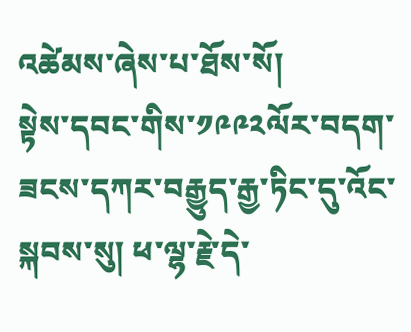འཚེམས་ཞེས་པ་ཐོས་སོ།
སྟེས་དབང་གིས་༡༩༩༢ལོར་བདག་ཟངས་དཀར་བརྒྱུད་རྒྱ་ཏིང་དུ་འོང་སྐབས་སུ། ཕ་ལྷ་རྗེ་དེ་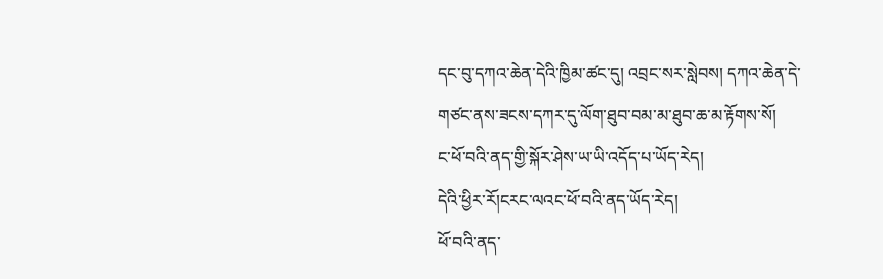དང་བུ་དཀའ་ཆེན་དེའི་ཁྱིམ་ཚང་དུ། འབྲང་སར་སླེབས། དཀའ་ཆེན་དེ་གཙང་ནས་ཟངས་དཀར་དུ་ལོག་ཐུབ་བམ་མ་ཐུབ་ཆ་མ་རྟོགས་སོ།
ང་ཕོ་བའི་ནད་གྱི་སྐོར་ཤེས་ཡ་ཡི་འདོད་པ་ཡོད་རེད།
དེའི་ཕྱིར་རོ།ངརང་ལའང་ཕོ་བའི་ནད་ཡོད་རེད།
ཕོ་བའི་ནད་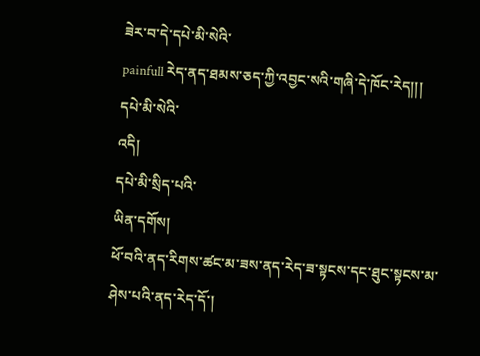ཟེར་བ་དེ་དཔེ་མི་སེའི་
painfull རེད་ནད་ཐམས་ཅད་ཀྱི་འབྱང་སའི་གཞི་དེ་ཁོང་རེད།།།
དཔེ་མི་སེའི་
འདི།
དཔེ་མི་སྲིད་པའི་
ཡིན་དགོས།
ཕོ་བའི་ནད་རིགས་ཚང་མ་ཟས་ནད་རེད་ཟ་སྟངས་དང་ཐུང་སྟངས་མ་ཤེས་པའི་ནད་རེད་དོ་།